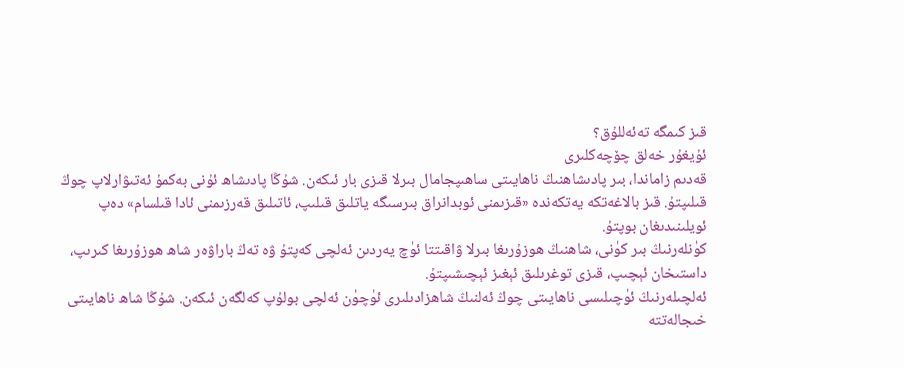قىز كىمگە تەئەللۇق؟
ئۇيغۇر خەلق چۆچەكلىرى
قەدىم زاماندا، بىر پادىشاھنىڭ ناھايىتى ساھىپجامال بىرلا قىزى بار ئىكەن. شۇڭا پادىشاھ ئۇنى بەكمۇ ئەتىۋارلاپ چوڭ قىلىپتۇ. قىز بالاغەتكە يەتكەندە «قىزىمنى ئوبدانراق بىرسىگە ياتلىق قىلىپ، ئاتىلىق قەرزىمنى ئادا قىلسام» دەپ ئويلىنىدىغان بوپتۇ.
كۈنلەرنىڭ بىر كۈنى، شاھنىڭ ھوزۇرىغا بىرلا ۋاقىتتا ئۈچ يەردىن ئەلچى كەپتۇ ۋە تەڭ باراۋەر شاھ ھوزۇرىغا كىرىپ، داستىخان ئېچىپ، قىزى توغرىلىق ئېغىز ئېچىشىپتۇ.
ئەلچىلەرنىڭ ئۈچىلىسى ناھايىتى چوڭ ئەلنىڭ شاھزادىلىرى ئۈچۈن ئەلچى بولۇپ كەلگەن ئىكەن. شۇڭا شاھ ناھايىتى خىجالەتتە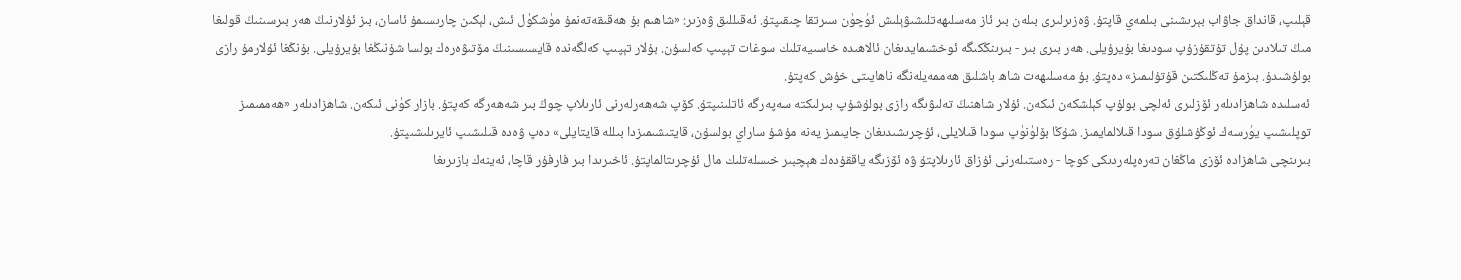قېلىپ، قانداق جاۋاب بېرىشىنى بىلمەي قاپتۇ. ۋەزىرلىرى بىلەن بىر ئاز مەسلىھەتلىشىۋېلىش ئۈچۈن سىرتقا چىقىپتۇ. ئەقىللىق ۋەزىر: «شاھىم بۇ ھەقىقەتەنمۇ مۈشكۈل ئىش، لېكىن چارىسىمۇ ئاسان، بىز ئۇلارنىڭ ھەر بىرسىنىڭ قولىغا مىڭ تىلادىن پۇل تۇتقۇزۇپ سودىغا بۇيرۇيلى. ھەر بىرى بىر - بىرىنڭكىگە ئوخشىمايدىغان ئالاھىدە خاسىيەتلىك سوغات تېپىپ كەلسۇن. بۇلار تېپىپ كەلگەندە قايسىسىنىڭ مۆتىۋەرەك بولسا شۇنىڭغا بۇيرۇيلى. بۇنڭغا ئۇلارمۇ رازى بولۇشىدۇ. بىزمۇ تەڭلىكتىن قۇتۇلىمىز» دەپتۇ. بۇ مەسلىھەت شاھ باشلىق ھەممەيلەنگە ناھايىتى خۇش كەپتۇ.
ئەسلىدە شاھزادىلەر ئۆزلىرى ئەلچى بولۇپ كېلشكەن ئىكەن. ئۇلار شاھنىڭ تەلىۋىگە رازى بولۇشۇپ بىرلىكتە سەپەرگە ئاتلىنىپتۇ. كۆپ شەھەرلەرنى ئارىلاپ چوڭ بىر شەھەرگە كەپتۇ. بازار كۈنى ئىكەن. شاھزادىلەر «ھەممىمىز توپلىشىپ يۈرسەك ئوڭۇشلۇق سودا قىلالمايمىز. شۇڭا بۆلۈنۈپ سودا قىلايلى، ئۇچرىشىدىغان جايىمىز يەنە مۇشۇ ساراي بولسۇن، قايتىشىمىزدا بىللە قايتايلى» دەپ ۋەدە قىلىشىپ ئايرىلىشىپتۇ.
بىرىنچى شاھزادە ئۆزى ماڭغان تەرەپلەردىكى كوچا - رەستىلەرنى ئۇزاق ئارىلاپتۇ ۋە ئۆزىگە ياققۇدەك ھېچبىر خىسلەتلىك مال ئۇچرىتالماپتۇ. ئاخىرىدا بىر فارفۇر قاچا، ئەينەك بازىرىغا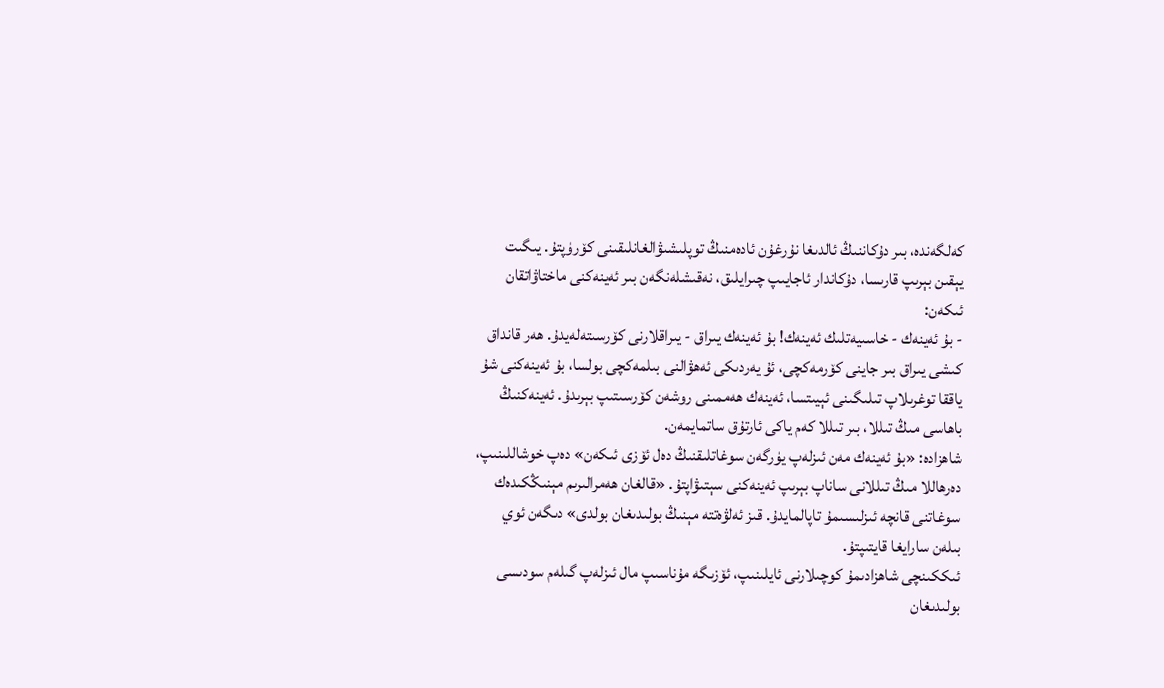كەلگەندە، بىر دۇكاننىڭ ئالدىغا نۇرغۇن ئادەمنىڭ توپلىشىۋالغانلىقىنى كۆرۈپتۇ. يىگىت يېقىن بېرىپ قارىسا، دۇكاندار ئاجايىپ چىرايلىق، نەقىشلەنگەن بىر ئەينەكنى ماختاۋاتقان ئىكەن:
- بۇ ئەينەك - خاسىيەتلىك ئەينەك! بۇ ئەينەك يىراق - يىراقلارنى كۆرسىتەلەيدۇ. ھەر قانداق كىشى يىراق بىر جاينى كۆرمەكچى، ئۇ يەردىكى ئەھۋالنى بىلمەكچى بولسا، بۇ ئەينەكنى شۇ ياققا توغرىلاپ تىلىگىنى ئېيىتسا، ئەينەك ھەممىنى روشەن كۆرسىتىپ بېرىدۇ. ئەينەكنىڭ باھاسى مىڭ تىللا، بىر تىللا كەم ياكى ئارتۇق ساتمايمەن.
شاھزادە: «بۇ ئەينەك مەن ئىزلەپ يۈرگەن سوغاتلىقنىڭ دەل ئۆزى ئىكەن» دەپ خوشاللىنىپ، دەرھاللا مىڭ تىللانى ساناپ بېرىپ ئەينەكنى سېتىۋاپتۇ. «قالغان ھەمرالىرىم مېنىڭكىدەك سوغاتنى قانچە ئىزلىسىمۇ تاپالمايدۇ. قىز ئەلۋەتتە مېنىڭ بولىدىغان بولدى» دىگەن ئوي بىلەن سارايغا قايتىپتۇ.
ئىككىنچى شاھزادىمۇ كوچىلارنى ئايلىنىپ، ئۆزىگە مۇناسىپ مال ئىزلەپ گىلەم سودىسى بولىدىغان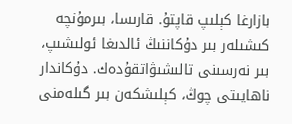بازارغا كېلىپ قاپتۇ. قارىسا، بىرمۇنچە كىشىلەر بىر دۇكاننىڭ ئالدىغا ئولىشىپ، بىر نەرسىنى تالىشىۋاتقۇدەك. دۇكاندار ناھايىتى چوڭ، كېلىشكەن بىر گىلەمنى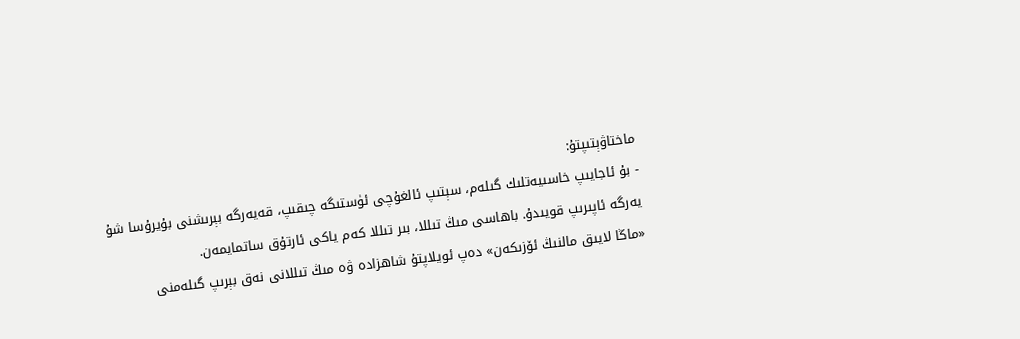ماختاۋېتىپتۇ:
- بۇ ئاجايىپ خاسىيەتلىك گىلەم، سېتىپ ئالغۇچى ئۈستىگە چىقىپ، قەيەرگە بېرىشنى بۇيرۇسا شۇ يەرگە ئاپىرىپ قويىدۇ. باھاسى مىڭ تىللا، بىر تىللا كەم ياكى ئارتۇق ساتمايمەن.
«ماڭا لايىق مالنىڭ ئۆزىكەن» دەپ ئويلاپتۇ شاھزادە ۋە مىڭ تىللانى نەق بېرىپ گىلەمنى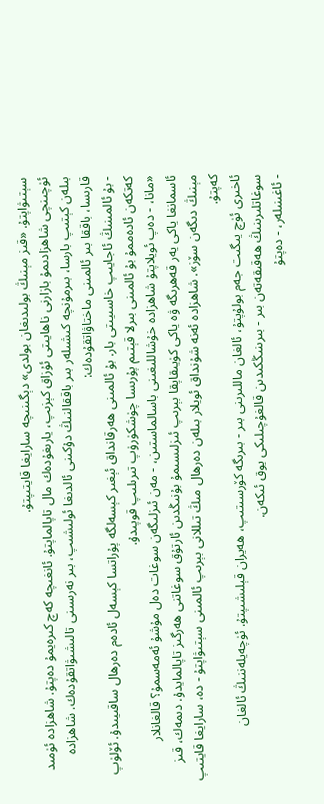سېتىۋاپتۇ. «قىز مېنىڭ بولىدىغان بولدى» دېگىنىچە سارايغا قايتىپتۇ.
ئۈچىنچى شاھزادىمۇ بازارنى ناھايىتى ئۇزاق كېزىپ، يارىغۇدەك مال تاپالماپتۇ. ئانغىچە كەچ كىرەيمۇ دەپتۇ. شاھزادە ئۈمىد بىلەن كېتىپ بارسا، بىرمۇنچە كىشىلەر بىر باققالنىڭ دۇكىنى ئالدىغا ئولىشىپ، بىر نەرسىنى تالىشىۋاتقۇدەك. شاھزادە قارىسا، باققا بىر ئالمىنى ماختاۋاتقۇدەك:
- بۇ ئالمىنىڭ ئاجايىپ خاسىيىتى بار. بۇ ئالمىنى ھەرقانداق ئېغىر كېسەلگە پۇراتسا كېسەل ئادەم دەرھال ساقىيىدۇ. ئۆلۈپ كەتكەن ئادەممۇ بۇ ئالمىنى بىرلا قېتىم پۇرىسا چۈشكۈرۈپ تىرىلىپ قوپىدۇ.
«مانا، - دەپ ئويلاپتۇ شاھزادە خۇشاللىغىنى باسالماستىن، - مەن ئىزلىگەن سوغات دەل مۇشۇ ئەمەسمۇ؟ قالغانلار ئاسمانغا ياكى يەر قەھرىگە ۋە ياكى كۈيىقاپقا بېرىپ ئىزلىسىمۇ بۇنىڭدىن ئارتۇق سوغاتنى ھەرگىز تاپالمايدۇ. دىمەك، قىز مېنىڭ دىگەن سۆز». شاھزادە ئەنە شۇنداق ئويلار بىلەن دەرھال مىڭ تىللانى بېرىپ ئالمىنى سېتىۋاپتۇ - دە، سارايغا قايتىپ كەپتۇ.
ئاخىرى ئۈچ يىگىت جەم بولۇپتۇ، ئالغان ماللىرىنى بىر - بىرىگە كۆرسىتىپ، ھەيران قېلىشىپتۇ. ئۈچەيلەننىڭ ئالغان سوغاتلىرىنىڭ ھەقىقەتەن بىر - بىرىنىڭكىدىن قالغۇچىلىكى يوق ئىكەن.
- ئاغىنىلەر، - دەپتۇ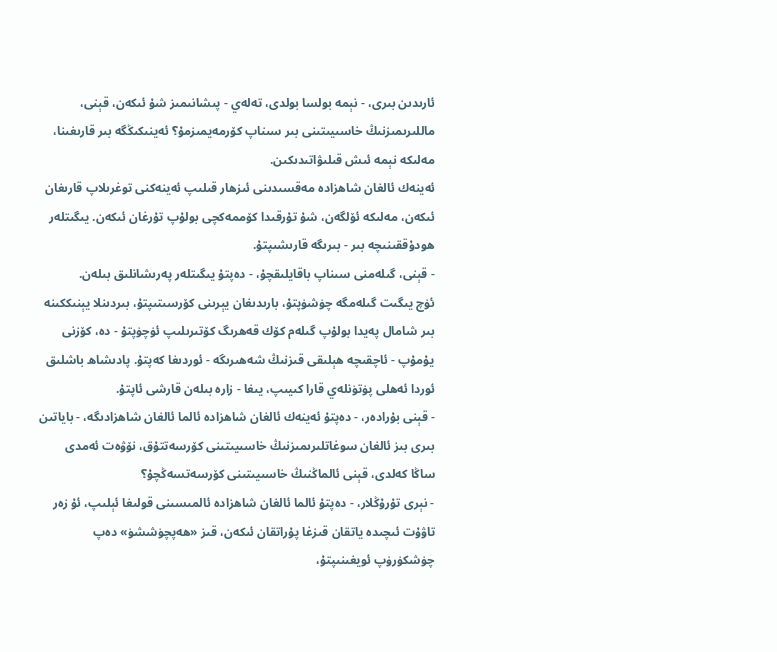ئارىدىن بىرى، - نېمە بولسا بولدى، تەلەي - پىشانىمىز شۇ ئىكەن، قېنى، ماللىرىمىزنىڭ خاسىيىتىنى بىر سىناپ كۆرمەيمىزمۇ؟ ئەينىكىڭگە بىر قارىغىنا، مەلىكە نېمە ئىش قىلىۋاتىدىكىن.
ئەينەك ئالغان شاھزادە مەقسىدىنى ئىزھار قىلىپ ئەينەكنى توغرىلاپ قارىغان ئىكەن، مەلىكە ئۆلگەن، شۇ تۇرقىدا كۆممەكچى بولۇپ تۇرغان ئىكەن. يىگىتلەر ھودۇققىنىچە بىر - بىرىگە قارىشىپتۇ.
- قېنى، گىلەمنى سىناپ باقايلىقچۇ، - دەپتۇ يىگىتلەر پەرىشانلىق بىلەن.
ئۈچ يىگىت گىلەمگە چۈشۈپتۇ، بارىدىغان يېرىنى كۆرسىتىپتۇ، بىردىنلا يېنىككىنە بىر شامال پەيدا بولۇپ گىلەم كۆك قەھرىگ كۆتىرىلىپ ئۈچۈپتۇ - دە، كۆزنى يۇمۇپ - ئاچقىچە ھېلىقى قىزنىڭ شەھىرىگە - ئوردىغا كەپتۇ. پادىشاھ باشلىق ئوردا ئەھلى پۈتۈنلەي قارا كىيىپ، يىغا - زارە بىلەن قارشى ئاپتۇ.
- قېنى بۇرادەر، - دەپتۇ ئەينەك ئالغان شاھزادە ئالما ئالغان شاھزادىگە، - باياتىن بىرى بىز ئالغان سوغاتلىرىمىزنىڭ خاسىيىتىنى كۆرسەتتۇق، نۆۋەت ئەمدى ساڭا كەلدى، قېنى ئالماڭنىڭ خاسىيىتىنى كۆرسەتسەڭچۇ؟
- نېرى تۇرۇڭلار، - دەپتۇ ئالما ئالغان شاھزادە ئالمىسىنى قولىغا ئېلىپ، ئۇ زەر تاۋۇت ئىچىدە ياتقان قىزغا پۇراتقان ئىكەن، قىز «ھەپچۈششۈ» دەپ چۈشكۈرۈپ ئويغىنىپتۇ،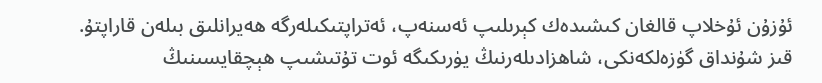ئۇزۇن ئۇخلاپ قالغان كىشىدەك كېرىلىپ ئەسنەپ، ئەتراپتىكىلەرگە ھەيرانلىق بىلەن قاراپتۇ. قىز شۇنداق گۈزەلكەنكى، شاھزادىلەرنىڭ يۈرىكىگە ئوت تۇتىشىپ ھېچقايسىنىڭ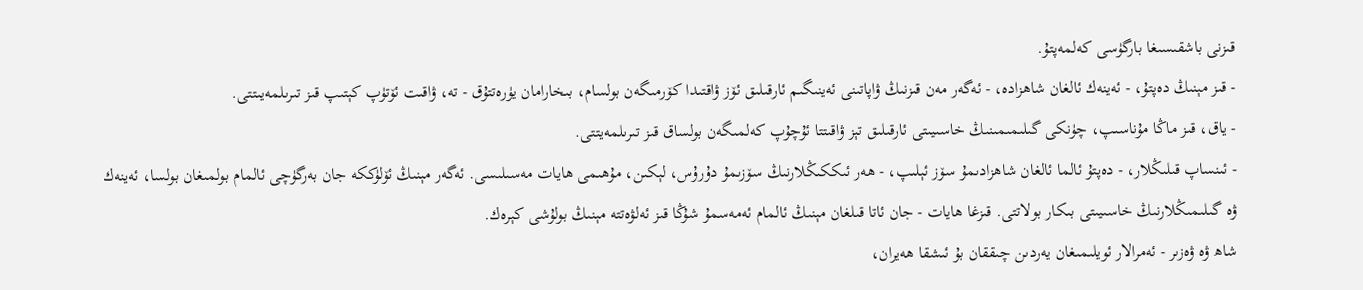قىزنى باشقىسىغا بارگۈسى كەلمەپتۇ.
- قىز مېنىڭ دەپتۇ، - ئەينەك ئالغان شاھزادە، - ئەگەر مەن قىزنىڭ ۋاپاتىنى ئەينىگىم ئارقىلىق ئۆز ۋاقتىدا كۆرمىگەن بولسام، بىخارامان يۈرەتتۇق - تە، ۋاقىت ئۆتۈپ كېتىپ قىز تىرىلمەيىتتى.
- ياق، قىز ماڭا مۇناسىپ، چۈنكى گىلىمىمىنىڭ خاسىيىتى ئارقىلىق تېز ۋاقىتتا ئۇچۇپ كەلمىگەن بولساق قىز تىرىلمەيتتى.
- ئىنساپ قىلىڭلار، - دەپتۇ ئالما ئالغان شاھزادىمۇ سۆز ئېلىپ، - ھەر ئىككىڭلارنىڭ سۆزىمۇ دۇرۇس، لېكىن، مۇھىمى ھايات مەسىلىسى. ئەگەر مېنىڭ ئۆلۈككە جان بەرگۈچى ئالمام بولمىغان بولسا، ئەينەك ۋە گىلىمىڭلارنىڭ خاسىيىتى بىكار بولاتتى. قىزغا ھايات - جان ئاتا قىلغان مېنىڭ ئالمام ئەمەسمۇ شۇڭا قىز ئەلۋەتتە مېنىڭ بولۇشى كېرەك.
شاھ ۋە ۋەزىر - ئەمرالار ئويلىمىغان يەردىن چىققان بۇ ئىشقا ھەيران،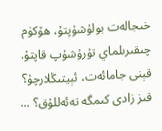خىجالەت بولۇشۇپتۇ، ھۆكۈم چىقىرىلماي تۇرۇشۇپ قاپتۇ.
قېنى جامائەت، ئېيتىڭلارچۇ؟ قىز زادى كىمگە تەئەللۇق؟ ...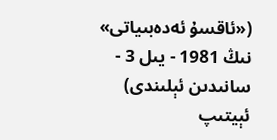(«ئاقسۇ ئەدەبىياتى» نىڭ 1981 - يىل 3 - سانىدىن ئېلىندى)
ئېيتىپ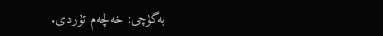بەگۈچى: خەلچەم تۇردى.